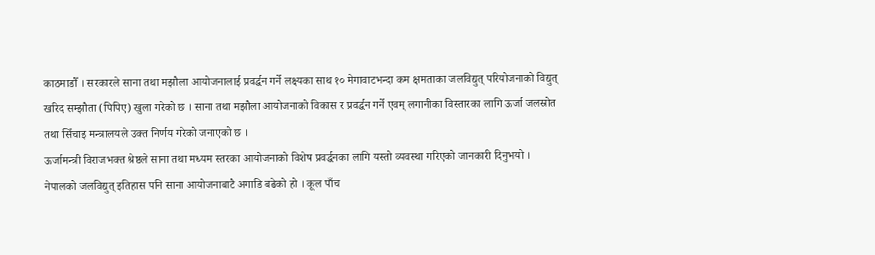काठमाडौँ । सरकारले साना तथा मझौला आयोजनालाई प्रवर्द्धन गर्ने लक्ष्यका साथ १० मेगावाटभन्दा कम क्षमताका जलविद्युत् परियोजनाको विद्युत् खरिद सम्झौता (पिपिए) खुला गरेको छ । साना तथा मझौला आयोजनाको विकास र प्रवर्द्धन गर्ने एवम् लगानीका विस्तारका लागि ऊर्जा जलस्रोत तथा सिँचाइ मन्त्रालयले उक्त निर्णय गरेको जनाएको छ ।
ऊर्जामन्त्री विराजभक्त श्रेष्ठले साना तथा मध्यम स्तरका आयोजनाको विशेष प्रवर्द्धनका लागि यस्तो व्यवस्था गरिएको जानकारी दिनुभयो । नेपालको जलविद्युत् इतिहास पनि साना आयोजनाबाटै अगाडि बढेको हो । कूल पाँच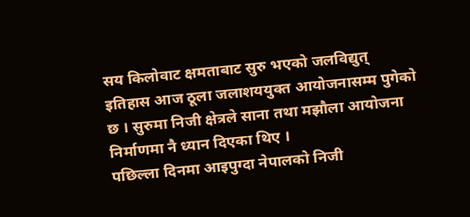सय किलोवाट क्षमताबाट सुरु भएको जलविद्युत् इतिहास आज ठूला जलाशययुक्त आयोजनासम्म पुगेको छ । सुरुमा निजी क्षेत्रले साना तथा मझौला आयोजना निर्माणमा नै ध्यान दिएका थिए ।
पछिल्ला दिनमा आइपुग्दा नेपालको निजी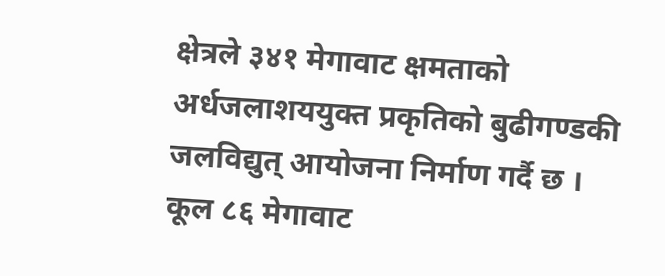क्षेत्रले ३४१ मेगावाट क्षमताको अर्धजलाशययुक्त प्रकृतिको बुढीगण्डकी जलविद्युत् आयोजना निर्माण गर्दै छ । कूल ८६ मेगावाट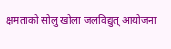क्षमताको सोलु खोला जलविद्युत् आयोजना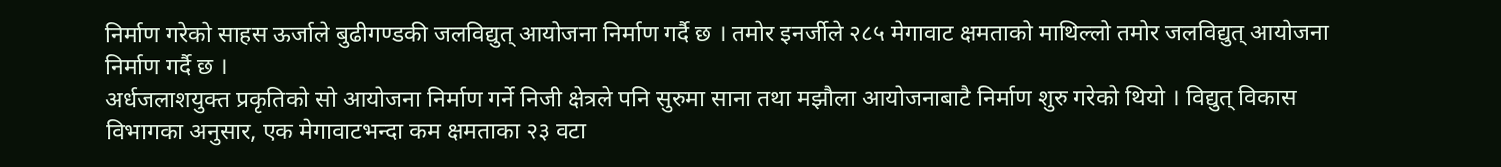निर्माण गरेको साहस ऊर्जाले बुढीगण्डकी जलविद्युत् आयोजना निर्माण गर्दै छ । तमोर इनर्जीले २८५ मेगावाट क्षमताको माथिल्लो तमोर जलविद्युत् आयोजना निर्माण गर्दै छ ।
अर्धजलाशयुक्त प्रकृतिको सो आयोजना निर्माण गर्ने निजी क्षेत्रले पनि सुरुमा साना तथा मझौला आयोजनाबाटै निर्माण शुरु गरेको थियो । विद्युत् विकास विभागका अनुसार, एक मेगावाटभन्दा कम क्षमताका २३ वटा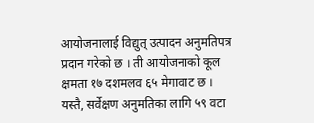आयोजनालाई विद्युत् उत्पादन अनुमतिपत्र प्रदान गरेको छ । ती आयोजनाको कूल क्षमता १७ दशमलव ६५ मेगावाट छ । यस्तै, सर्वेक्षण अनुमतिका लागि ५९ वटा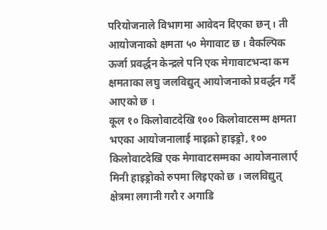परियोजनाले विभागमा आवेदन दिएका छन् । ती आयोजनाको क्षमता ५० मेगावाट छ । वैकल्पिक ऊर्जा प्रवर्द्धन केन्द्रले पनि एक मेगावाटभन्दा कम क्षमताका लघु जलविद्युत् आयोजनाको प्रवर्द्धन गर्दै आएको छ ।
कूल १० किलोवाटदेखि १०० किलोवाटसम्म क्षमता भएका आयोजनालाई माइक्रो हाइड्रो, १०० किलोवाटदेखि एक मेगावाटसम्मका आयोजनालार्ए मिनी हाइड्रोको रुपमा लिइएको छ । जलविद्युत् क्षेत्रमा लगानी गरौ र अगाडि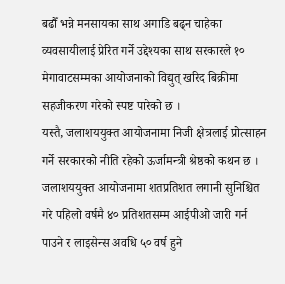बढौँ भन्ने मनसायका साथ अगाडि बढ्न चाहेका व्यवसायीलाई प्रेरित गर्ने उद्देश्यका साथ सरकारले १० मेगावाटसम्मका आयोजनाको विद्युत् खरिद बिक्रीमा सहजीकरण गरेको स्पष्ट पारेको छ ।
यस्तै, जलाशययुक्त आयोजनामा निजी क्षेत्रलाई प्रोत्साहन गर्ने सरकारको नीति रहेको ऊर्जामन्त्री श्रेष्ठको कथन छ । जलाशययुक्त आयोजनामा शतप्रतिशत लगानी सुनिश्चित गरे पहिलो वर्षमै ४० प्रतिशतसम्म आईपीओ जारी गर्न पाउने र लाइसेन्स अवधि ५० वर्ष हुने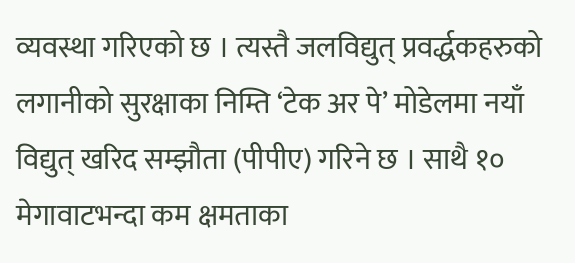व्यवस्था गरिएको छ । त्यस्तै जलविद्युत् प्रवर्द्धकहरुको लगानीको सुरक्षाका निम्ति ‘टेक अर पे’ मोडेलमा नयाँ विद्युत् खरिद सम्झौता (पीपीए) गरिने छ । साथै १० मेगावाटभन्दा कम क्षमताका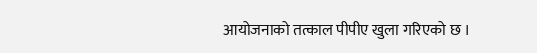आयोजनाको तत्काल पीपीए खुला गरिएको छ ।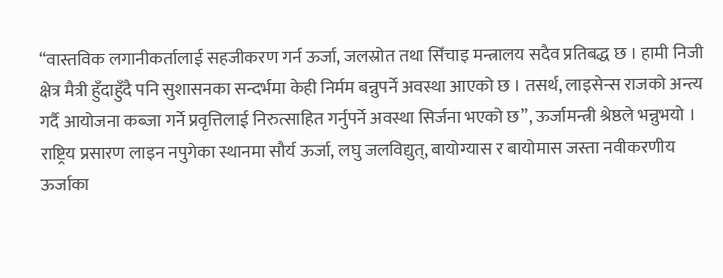“वास्तविक लगानीकर्तालाई सहजीकरण गर्न ऊर्जा, जलस्रोत तथा सिँचाइ मन्त्रालय सदैव प्रतिबद्ध छ । हामी निजी क्षेत्र मैत्री हुँदाहुँदै पनि सुशासनका सन्दर्भमा केही निर्मम बन्नुपर्ने अवस्था आएको छ । तसर्थ, लाइसेन्स राजको अन्त्य गर्दै आयोजना कब्जा गर्ने प्रवृत्तिलाई निरुत्साहित गर्नुपर्ने अवस्था सिर्जना भएको छ”, ऊर्जामन्त्री श्रेष्ठले भन्नुभयो ।
राष्ट्रिय प्रसारण लाइन नपुगेका स्थानमा सौर्य ऊर्जा, लघु जलविद्युत्, बायोग्यास र बायोमास जस्ता नवीकरणीय ऊर्जाका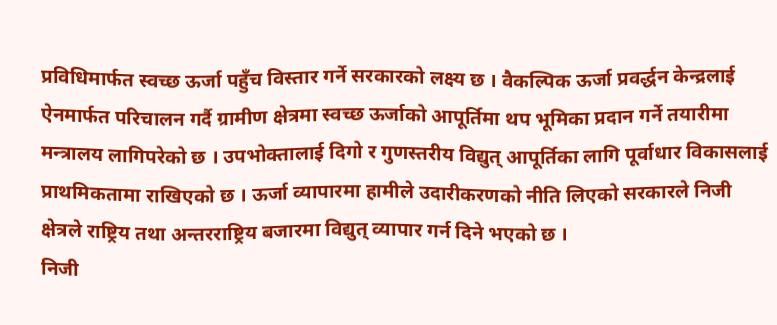प्रविधिमार्फत स्वच्छ ऊर्जा पहुँच विस्तार गर्ने सरकारको लक्ष्य छ । वैकल्पिक ऊर्जा प्रवर्द्धन केन्द्रलाई ऐनमार्फत परिचालन गर्दै ग्रामीण क्षेत्रमा स्वच्छ ऊर्जाको आपूर्तिमा थप भूमिका प्रदान गर्ने तयारीमा मन्त्रालय लागिपरेको छ । उपभोक्तालाई दिगो र गुणस्तरीय विद्युत् आपूर्तिका लागि पूर्वाधार विकासलाई प्राथमिकतामा राखिएको छ । ऊर्जा व्यापारमा हामीले उदारीकरणको नीति लिएको सरकारले निजी क्षेत्रले राष्ट्रिय तथा अन्तरराष्ट्रिय बजारमा विद्युत् व्यापार गर्न दिने भएको छ ।
निजी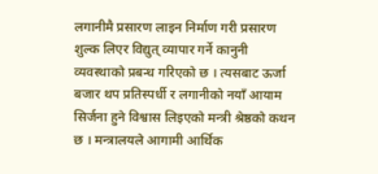लगानीमै प्रसारण लाइन निर्माण गरी प्रसारण शुल्क लिएर विद्युत् व्यापार गर्ने कानुनी व्यवस्थाको प्रबन्ध गरिएको छ । त्यसबाट ऊर्जा बजार थप प्रतिस्पर्धी र लगानीको नयाँ आयाम सिर्जना हुने विश्वास लिइएको मन्त्री श्रेष्ठको कथन छ । मन्त्रालयले आगामी आर्थिक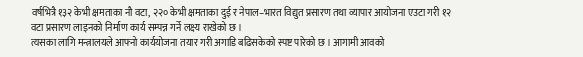वर्षभित्रै १३२ केभी क्षमताका नौ वटा, २२० केभी क्षमताका दुई र नेपाल–भारत विद्युत प्रसारण तथा व्यापार आयोजना एउटा गरी १२ वटा प्रसारण लाइनको निर्माण कार्य सम्पन्न गर्ने लक्ष्य राखेको छ ।
त्यसका लागि मन्त्रालयले आफ्नो कार्ययोजना तयार गरी अगाडि बढिसकेको स्पष्ट पारेको छ । आगामी आवको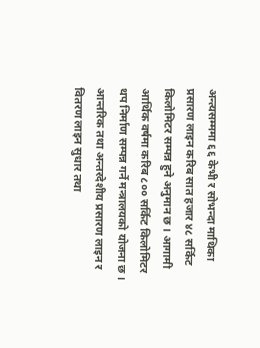अन्त्यसम्ममा ६६ केभी र सोभन्दा माथिका प्रसारण लाइन करिब सात हजार ४८ सर्किट किलोमिटर सम्पन्न हुने अनुमान छ । आगामी आर्थिक वर्षमा करिब ८०० सर्किट किलोमिटर थप निर्माण सम्पन्न गर्ने मन्त्रालयको योजना छ । आन्तरिक तथा अन्तरदेशीय प्रसारण लाइन र वितरण लाइन सुधार तथा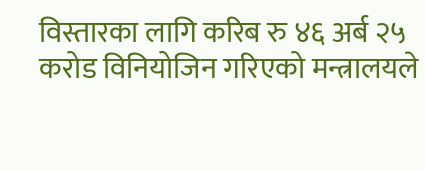विस्तारका लागि करिब रु ४६ अर्ब २५ करोड विनियोजिन गरिएको मन्त्रालयले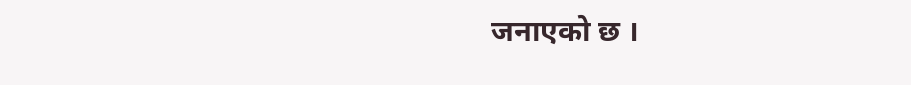जनाएको छ ।